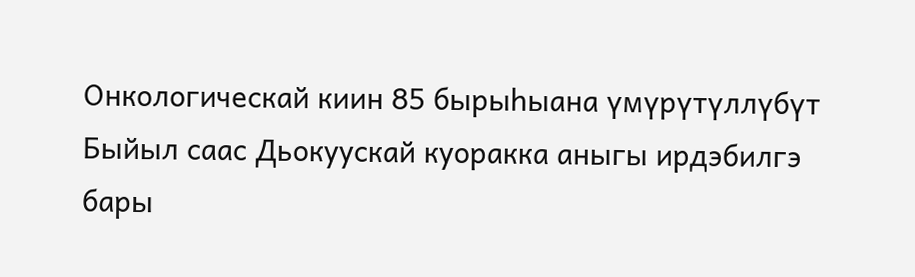Онкологическай киин 85 бырыһыана үмүрүтүллүбүт
Быйыл саас Дьокуускай куоракка аныгы ирдэбилгэ бары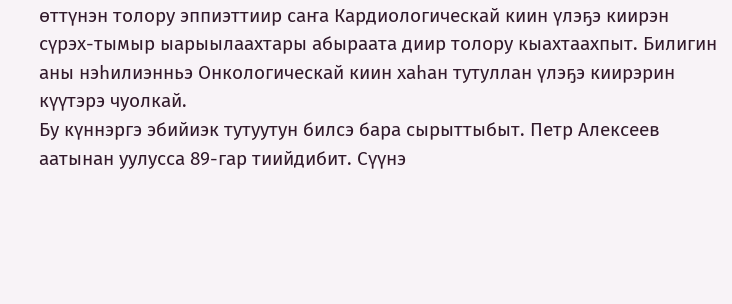өттүнэн толору эппиэттиир саҥа Кардиологическай киин үлэҕэ киирэн сүрэх-тымыр ыарыылаахтары абыраата диир толору кыахтаахпыт. Билигин аны нэһилиэнньэ Онкологическай киин хаһан тутуллан үлэҕэ киирэрин күүтэрэ чуолкай.
Бу күннэргэ эбийиэк тутуутун билсэ бара сырыттыбыт. Петр Алексеев аатынан уулусса 89-гар тиийдибит. Сүүнэ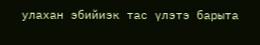улахан эбийиэк тас үлэтэ барыта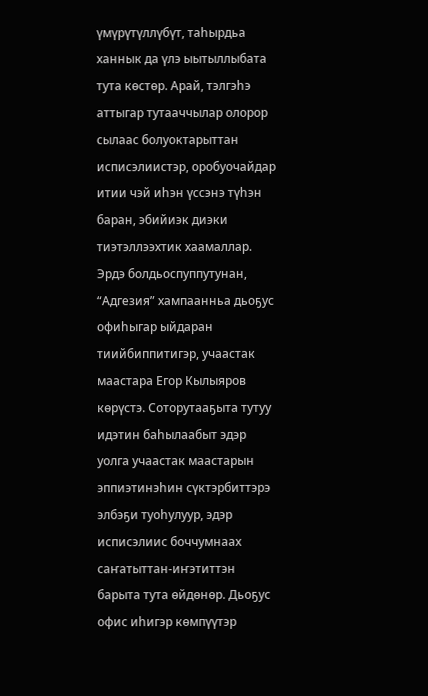үмүрүтүллүбүт, таһырдьа ханнык да үлэ ыытыллыбата тута көстөр. Арай, тэлгэһэ аттыгар тутааччылар олорор сылаас болуоктарыттан исписэлиистэр, оробуочайдар итии чэй иһэн үссэнэ түһэн баран, эбийиэк диэки тиэтэллээхтик хаамаллар.
Эрдэ болдьоспуппутунан, “Адгезия” хампаанньа дьоҕус офиһыгар ыйдаран тиийбиппитигэр, учаастак маастара Егор Кылыяров көрүстэ. Соторутааҕыта тутуу идэтин баһылаабыт эдэр уолга учаастак маастарын эппиэтинэһин сүктэрбиттэрэ элбэҕи туоһулуур, эдэр исписэлиис боччумнаах саҥатыттан-иҥэтиттэн барыта тута өйдөнөр. Дьоҕус офис иһигэр көмпүүтэр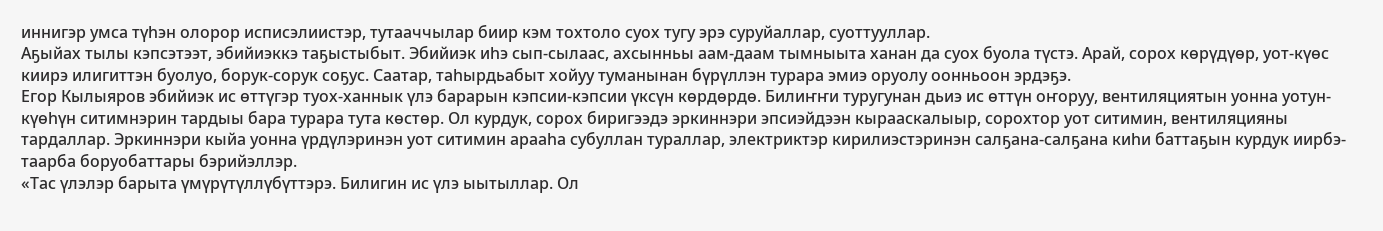иннигэр умса түһэн олорор исписэлиистэр, тутааччылар биир кэм тохтоло суох тугу эрэ суруйаллар, суоттууллар.
Аҕыйах тылы кэпсэтээт, эбийиэккэ таҕыстыбыт. Эбийиэк иһэ сып-сылаас, ахсынньы аам-даам тымныыта ханан да суох буола түстэ. Арай, сорох көрүдүөр, уот-күөс киирэ илигиттэн буолуо, борук-сорук соҕус. Саатар, таһырдьабыт хойуу туманынан бүрүллэн турара эмиэ оруолу оонньоон эрдэҕэ.
Егор Кылыяров эбийиэк ис өттүгэр туох-ханнык үлэ барарын кэпсии-кэпсии үксүн көрдөрдө. Билиҥҥи туругунан дьиэ ис өттүн оҥоруу, вентиляциятын уонна уотун-күөһүн ситимнэрин тардыы бара турара тута көстөр. Ол курдук, сорох биригээдэ эркиннэри эпсиэйдээн кырааскалыыр, сорохтор уот ситимин, вентиляцияны тардаллар. Эркиннэри кыйа уонна үрдүлэринэн уот ситимин арааһа субуллан тураллар, электриктэр кирилиэстэринэн салҕана-салҕана киһи баттаҕын курдук иирбэ-таарба боруобаттары бэрийэллэр.
«Тас үлэлэр барыта үмүрүтүллүбүттэрэ. Билигин ис үлэ ыытыллар. Ол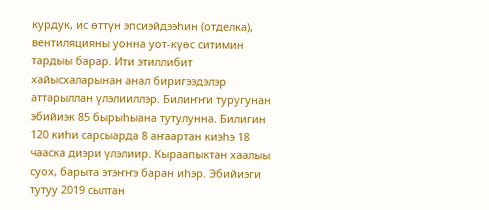курдук, ис өттүн эпсиэйдээһин (отделка), вентиляцияны уонна уот-күөс ситимин тардыы барар. Ити этиллибит хайысхаларынан анал биригээдэлэр аттарыллан үлэлииллэр. Билиҥҥи туругунан эбийиэк 85 бырыһыана тутулунна. Билигин 120 киһи сарсыарда 8 аҥаартан киэһэ 18 чааска диэри үлэлиир. Кыраапыктан хаалыы суох, барыта этэҥҥэ баран иһэр. Эбийиэги тутуу 2019 сылтан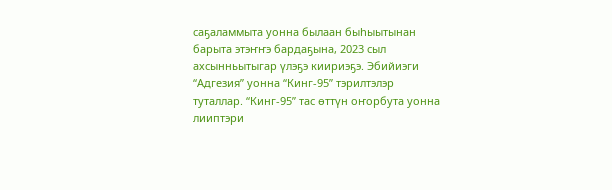саҕаламмыта уонна былаан быһыытынан барыта этэҥҥэ бардаҕына, 2023 сыл ахсынньытыгар үлэҕэ киириэҕэ. Эбийиэги “Адгезия” уонна “Кинг-95” тэрилтэлэр туталлар. “Кинг-95” тас өттүн оҥорбута уонна лииптэри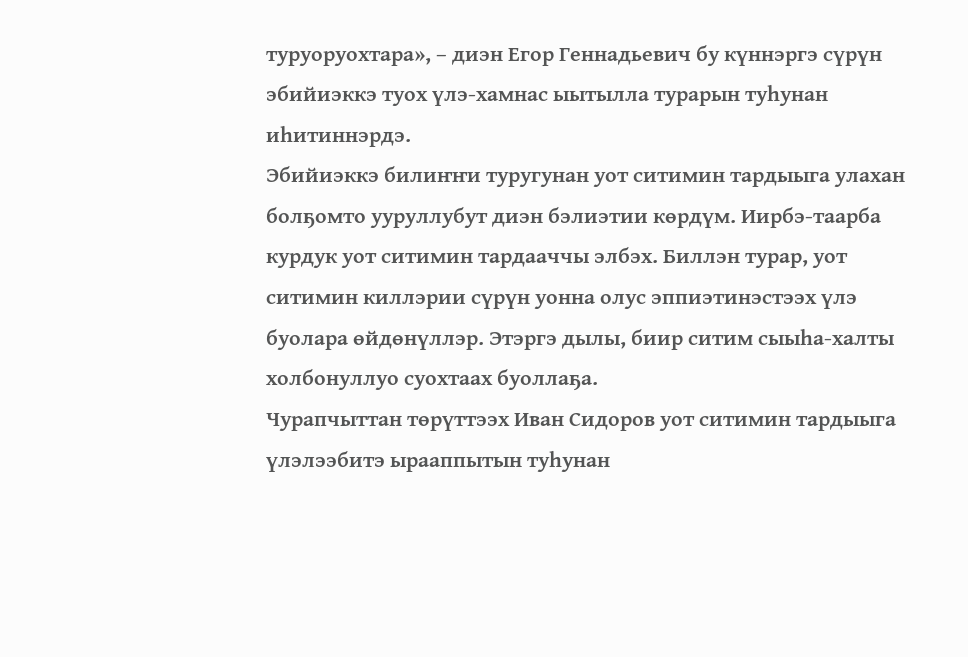туруоруохтара», – диэн Егор Геннадьевич бу күннэргэ сүрүн эбийиэккэ туох үлэ-хамнас ыытылла турарын туһунан иһитиннэрдэ.
Эбийиэккэ билиҥҥи туругунан уот ситимин тардыыга улахан болҕомто ууруллубут диэн бэлиэтии көрдүм. Иирбэ-таарба курдук уот ситимин тардааччы элбэх. Биллэн турар, уот ситимин киллэрии сүрүн уонна олус эппиэтинэстээх үлэ буолара өйдөнүллэр. Этэргэ дылы, биир ситим сыыһа-халты холбонуллуо суохтаах буоллаҕа.
Чурапчыттан төрүттээх Иван Сидоров уот ситимин тардыыга үлэлээбитэ ырааппытын туһунан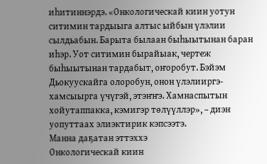иһитиннэрдэ. «Онкологическай киин уотун ситимин тардыыга алтыс ыйбын үлэлии сылдьабын. Барыта былаан быһыытынан баран иһэр. Уот ситимин бырайыак, чертеж быһыытынан тардабыт, оҥоробут. Бэйэм Дьокуускайга олоробун, онон үлэлииргэ-хамсыырга үчүгэй, этэҥҥэ. Хамнаспытын хойутаппакка, кэмигэр төлүүллэр», – диэн уопуттаах элиэктирик кэпсээтэ.
Манна даҕатан эттэххэ
Онкологическай киин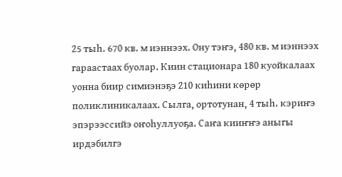25 тыһ. 670 кв. м иэннээх. Ону тэҥэ, 480 кв. м иэннээх гараастаах буолар. Киин стационара 180 куойкалаах уонна биир симиэнэҕэ 210 киһини көрөр поликлиникалаах. Сылга, ортотунан, 4 тыһ. кэриҥэ эпэрээссийэ оҥоһуллуоҕа. Саҥа кииҥҥэ аныгы ирдэбилгэ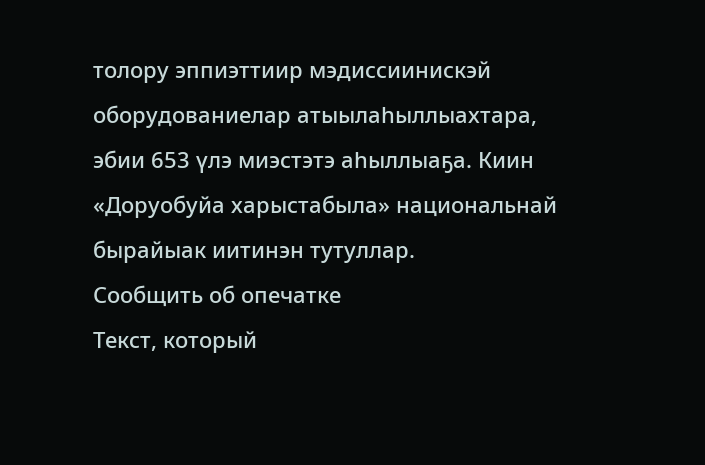толору эппиэттиир мэдиссиинискэй оборудованиелар атыылаһыллыахтара, эбии 653 үлэ миэстэтэ аһыллыаҕа. Киин «Доруобуйа харыстабыла» национальнай бырайыак иитинэн тутуллар.
Сообщить об опечатке
Текст, который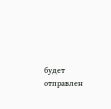будет отправлен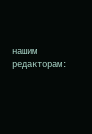нашим редакторам: